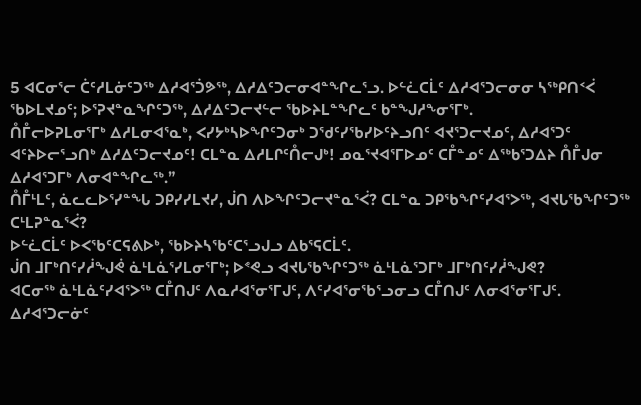5 ᐊᑕᓂᕐᓕ ᑖᑦᓱᒪᓃᑦᑐᖅ ᐃᓱᐊᕐᑑᕗᖅ, ᐃᓱᐃᑦᑐᓕᓂᐊᓐᖏᓚᕐᓗ. ᐅᓪᓛᑕᒫᑦ ᐃᓱᐊᕐᑐᓕᓂᓂ ᓴᖅᑭᑎᑉᐹ ᖃᐅᒪᔪᓄᑦ; ᐅᕐᕈᔪᓐᓇᖏᑦᑐᖅ, ᐃᓱᐃᑦᑐᓕᔪᓪᓕ ᖃᐅᔨᒪᓐᖏᓚᑦ ᑲᓐᖑᓱᖕᓂᕐᒥᒃ.
ᑍᒤᓕᐅᕈᒪᓂᕐᒥᒃ ᐃᓱᒪᓂᐊᕐᓇᒃ, ᐸᓯᔭᒃᓴᐅᖏᑦᑐᓂᒃ ᑐᖁᑦᓯᖃᓯᐅᑦᔨᓗᑎᑦ ᐊᔪᕐᑐᓕᔪᓄᑦ, ᐃᓱᐊᕐᑐᑦ ᐊᑦᔨᐅᓕᕐᓗᑎᒃ ᐃᓱᐃᑦᑐᓕᔪᓄᑦ! ᑕᒪᓐᓇ ᐃᓱᒪᒋᑦᑍᓕᒍᒃ! ᓄᓇᕐᔪᐊᕐᒥᐅᓄᑦ ᑕᒤᓐᓄᑦ ᐃᖅᑲᕐᑐᐃᔨ ᑍᒤᒍᓂ ᐃᓱᐊᕐᑐᒥᒃ ᐱᓂᐊᓐᖏᓚᖅ.”
ᑍᒤᒻᒪᑦ, ᓈᓚᓚᐅᕐᓯᓐᖓ ᑐᑭᓯᓯᒪᔪᓯ, ᒎᑎ ᐱᐅᖏᑦᑐᓕᔪᓐᓇᕐᐹ? ᑕᒪᓐᓇ ᑐᑭᖃᖏᑦᓯᐊᕐᐳᖅ, ᐊᔪᒐᖃᖏᑦᑐᖅ ᑕᒻᒪᕈᓐᓇᕐᐹ?
ᐅᓪᓛᑕᒫᑦ ᐅᐸᖃᑦᑕᕋᕕᐅᒃ, ᖃᐅᔨᓴᖃᑦᑕᕐᓗᒍᓗ ᐃᑲᕐᕋᑕᒫᑦ.
ᒎᑎ ᒧᒥᒃᑎᑦᓯᓲᖑᕚ ᓈᒻᒪᓈᕐᓯᒪᓂᕐᒥᒃ; ᐅᕝᕙᓗ ᐊᔪᒐᖃᖏᑦᑐᖅ ᓈᒻᒪᓈᕐᑐᒥᒃ ᒧᒥᒃᑎᑦᓯᓲᖑᕙ?
ᐊᑕᓂᖅ ᓈᒻᒪᓈᑦᓯᐊᕐᐳᖅ ᑕᒤᑎᒍᑦ ᐱᓇᓱᐊᕐᓂᕐᒥᒍᑦ, ᐱᑦᓯᐊᕐᓂᖃᕐᓗᓂᓗ ᑕᒤᑎᒍᑦ ᐱᓂᐊᕐᓂᕐᒥᒍᑦ.
ᐃᓱᐊᕐᑐᓕᓃᑦ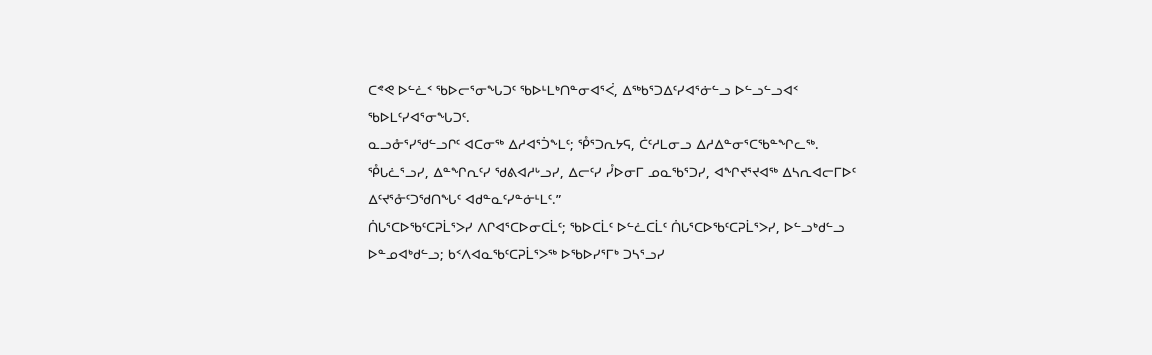ᑕᕝᕙ ᐅᓪᓛᑉ ᖃᐅᓕᕐᓂᖓᑐᑦ ᖃᐅᒻᒪᒃᑎᓐᓂᐊᕐᐹ, ᐃᖅᑲᕐᑐᐃᑦᓯᐊᕐᓃᓪᓗ ᐅᓪᓗᓪᓗᐊᑉ ᖃᐅᒪᑦᓯᐊᕐᓂᖓᑐᑦ.
ᓇᓗᓁᕐᓯᖁᓪᓗᒋᑦ ᐊᑕᓂᖅ ᐃᓱᐊᕐᑑᖕᒪᑦ; ᕾᕐᑐᕆᔭᕋ, ᑖᑦᓱᒪᓂᓗ ᐃᓱᐃᓐᓂᕐᑕᖃᓐᖏᓚᖅ.
ᕾᒐᓛᕐᓗᓯ, ᐃᓐᖏᕆᑦᓯ ᖁᕕᐊᓱᒡᓗᓯ, ᐃᓕᑦᓯ ᓮᐅᓂᒥ ᓄᓇᖃᕐᑐᓯ, ᐊᖏᔪᕐᔪᐊᖅ ᐃᓴᕆᐊᓕᒥᐅᑦ ᐃᑦᔪᕐᓁᑦᑐᖁᑎᖓᑦ ᐊᑯᓐᓇᑦᓯᓐᓃᒻᒪᑦ.”
ᑏᒐᕐᑕᐅᖃᑦᑕᕈᒫᕐᐳᓯ ᐱᒋᐊᕐᑕᐅᓂᑕᒫᑦ; ᖃᐅᑕᒫᑦ ᐅᓪᓛᑕᒫᑦ ᑏᒐᕐᑕᐅᖃᑦᑕᕈᒫᕐᐳᓯ, ᐅᓪᓗᒃᑯᓪᓗ ᐅᓐᓄᐊᒃᑯᓪᓗ; ᑲᑉᐱᐊᓇᖃᑦᑕᕈᒫᕐᐳᖅ ᐅᖃᐅᓯᕐᒥᒃ ᑐᓴᕐᓗᓯ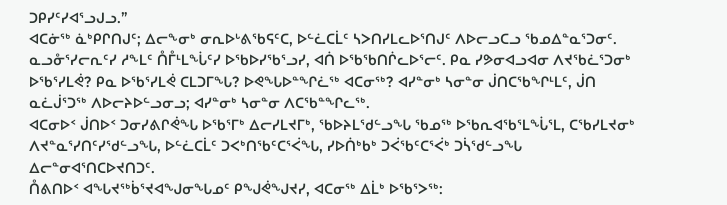ᑐᑭᓯᑦᓯᐊᕐᓗᒍᓗ.”
ᐊᑕᓃᖅ ᓈᒃᑭᒋᑎᒍᑦ; ᐃᓕᖕᓂᒃ ᓂᕆᐅᒡᕕᖃᕋᑦᑕ, ᐅᓪᓛᑕᒫᑦ ᓴᐳᑎᓯᒪᓚᐅᕐᑎᒍᑦ ᐱᐅᓕᓗᑕᓗ ᖃᓄᐃᓐᓇᕐᑐᓂᑦ.
ᓇᓗᓁᕐᓯᓕᕆᑦᓯ ᓱᖕᒪᑦ ᑍᒤᒻᒪᖔᑦᓯ ᐅᖃᐅᓯᖃᕐᓗᓯ, ᐊᑏ ᐅᖃᖃᑎᒌᓚᐅᕐᓕᑦ. ᑭᓇ ᓯᕗᓂᐊᓗᐊᓂ ᐱᔪᖃᓛᕐᑐᓂᒃ ᐅᖃᕐᓯᒪᕚ? ᑭᓇ ᐅᖃᕐᓯᒪᕚ ᑕᒪᑐᒥᖓ? ᐅᕙᖓᐅᓐᖏᓛᖅ ᐊᑕᓂᖅ? ᐊᓯᓐᓂᒃ ᓴᓂᓐᓂ ᒎᑎᑕᖃᖏᒻᒪᑦ, ᒎᑎ ᓇᓛᒎᕐᑐᖅ ᐱᐅᓕᔨᐅᓪᓗᓂᓗ; ᐊᓯᓐᓂᒃ ᓴᓂᓐᓂ ᐱᑕᖃᓐᖏᓚᖅ.
ᐊᑕᓂᐅᑉ ᒎᑎᐅᑉ ᑐᓂᓯᕕᒋᕚᖓ ᐅᖃᕐᒥᒃ ᐃᓕᓯᒪᔪᒥᒃ, ᖃᐅᔨᒪᖁᓪᓗᖓ ᖃᓄᖅ ᐅᖃᕆᐊᖃᕐᒪᖔᕐᒪ, ᑕᖃᓯᒪᔪᓂᒃ ᐱᔪᓐᓇᕐᓯᑎᑦᓯᖁᓪᓗᖓ, ᐅᓪᓛᑕᒫᑦ ᑐᐸᒃᑎᖃᑦᑕᕐᐹᖓ, ᓯᐅᑏᒃᑲᒃ ᑐᐹᖃᑦᑕᕐᐹᒃ ᑐᓵᖁᓪᓗᖓ ᐃᓕᓐᓂᐊᕐᑎᑕᐅᔪᑎᑐᑦ.
ᑍᕕᑎᐅᑉ ᐊᖓᔪᖅᑳᕐᔪᐊᖑᓂᖓᓄᑦ ᑭᖑᕚᖑᔪᓯ, ᐊᑕᓂᖅ ᐃᒫᒃ ᐅᖃᕐᐳᖅ: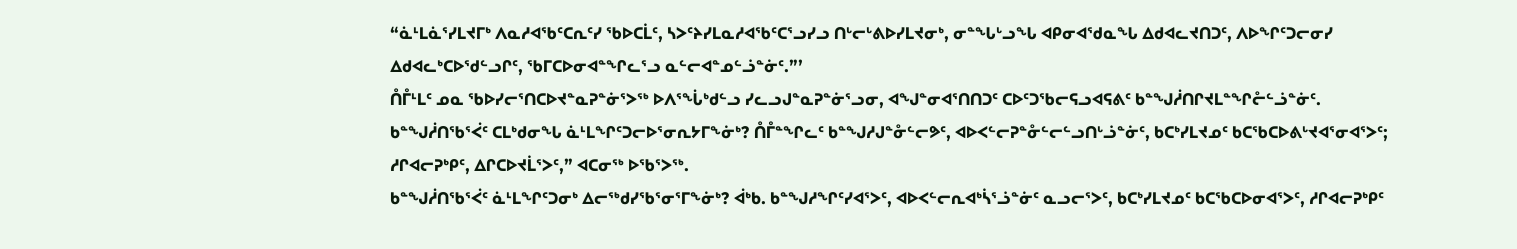“ᓈᒻᒪᓈᕐᓯᒪᔪᒥᒃ ᐱᓇᓱᐊᖃᑦᑕᕆᑦᓯ ᖃᐅᑕᒫᑦ, ᓴᐳᑦᔨᓯᒪᓇᓱᐊᖃᑦᑕᕐᓗᓯᓗ ᑎᒡᓕᒡᕕᐅᓯᒪᔪᓂᒃ, ᓂᓐᖓᒡᓗᖓ ᐊᑭᓂᐊᖁᓇᖓ ᐃᑯᐊᓚᔪᑎᑐᑦ, ᐱᐅᖏᑦᑐᓕᓂᓯ ᐃᑯᐊᓚᒃᑕᐅᖁᓪᓗᒋᑦ, ᖃᒥᑕᐅᓂᐊᓐᖏᓚᕐᓗ ᓇᓪᓕᐊᓐᓄᓪᓘᓐᓃᑦ.”’
ᑍᒤᒻᒪᑦ ᓄᓇ ᖃᐅᓯᓕᕐᑎᑕᐅᔪᓐᓇᕈᓐᓃᕐᐳᖅ ᐅᐱᕐᖔᒃᑯᓪᓗ ᓯᓚᓗᒍᓐᓇᕈᓐᓃᕐᓗᓂ, ᐊᖑᓐᓂᐊᕐᑎᑎᑐᑦ ᑕᐅᑦᑐᖃᓕᕋᓗᐊᕋᕕᑦ ᑲᓐᖑᓲᑎᒋᔪᒪᓐᖏᓔᓪᓘᓐᓃᑦ.
ᑲᓐᖑᓲᑎᖃᕐᐹᑦ ᑕᒪᒃᑯᓂᖓ ᓈᒻᒪᖏᑦᑐᓕᐅᕐᓂᕆᔭᒥᖕᓃᒃ? ᑍᒤᓐᖏᓚᑦ ᑲᓐᖑᓱᒍᓐᓁᓪᓕᕗᑦ, ᐊᐅᐸᓪᓕᕈᓐᓁᓪᓕᓪᓗᑎᒡᓘᓐᓃᑦ, ᑲᑕᒃᓯᒪᔪᓄᑦ ᑲᑕᖃᑕᐅᕕᒡᔪᐊᕐᓂᐊᕐᐳᑦ; ᓱᒋᐊᓕᕈᒃᑭᑦ, ᐃᒋᑕᐅᔪᒫᕐᐳᑦ,” ᐊᑕᓂᖅ ᐅᖃᕐᐳᖅ.
ᑲᓐᖑᓲᑎᖃᕐᐹᑦ ᓈᒻᒪᖏᑦᑐᓂᒃ ᐃᓕᖅᑯᓯᖃᕐᓂᕐᒥᖕᓃᒃ? ᐋᒃᑲ. ᑲᓐᖑᓱᖏᑦᓯᐊᕐᐳᑦ, ᐊᐅᐸᓪᓕᕆᐊᒃᓵᕐᓘᓐᓃᑦ ᓇᓗᓕᕐᐳᑦ, ᑲᑕᒃᓯᒪᔪᓄᑦ ᑲᑕᖃᑕᐅᓂᐊᕐᐳᑦ, ᓱᒋᐊᓕᕈᒃᑭᑦ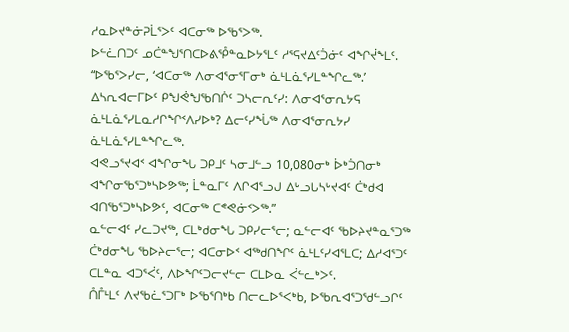ᓱᓇᐅᔪᓐᓃᕈᒫᕐᐳᑦ ᐊᑕᓂᖅ ᐅᖃᕐᐳᖅ.
ᐅᓪᓛᑎᑐᑦ ᓄᑖᓐᖑᕐᑎᑕᐅᕕᕾᓐᓇᐅᔭᕐᒪᑦ ᓱᕐᕋᔪᐃᑦᑑᓃᑦ ᐊᖏᔫᖕᒪᑦ.
“ᐅᖃᕐᐳᓯᓕ, ‘ᐊᑕᓂᖅ ᐱᓂᐊᕐᓂᕐᒥᓂᒃ ᓈᒻᒪᓈᕐᓯᒪᓐᖏᓚᖅ.’ ᐃᓴᕆᐊᓕᒥᐅᑦ ᑭᖑᕚᖑᖃᑎᒌᑦ ᑐᓴᓕᕆᑦᓯ: ᐱᓂᐊᕐᓂᕆᔭᕋ ᓈᒻᒪᓈᕐᓯᒪᓇᓱᒋᖏᑉᐱᓯᐅᒃ? ᐃᓕᑦᓯᖔᖅ ᐱᓂᐊᕐᓂᕆᔭᓯ ᓈᒻᒪᓈᕐᓯᒪᓐᖏᓚᖅ.
ᐊᕙᓗᕐᔪᐊᑉ ᐊᖏᓂᖓ ᑐᑭᒧᑦ ᓴᓂᒧᓪᓗ 10,080ᓂᒃ ᐆᒃᑑᑎᓂᒃ ᐊᖏᓂᖃᕐᑐᒃᓴᐅᕗᖅ; ᒫᓐᓇᒥᑦ ᐱᒋᐊᕐᓗᒍ ᐃᒡᓗᒐᓴᒡᔪᐊᑦ ᑖᒃᑯᐊ ᐊᑎᖃᕐᑐᒃᓴᐅᕗᑦ, ᐊᑕᓂᖅ ᑕᕝᕙᓃᑉᐳᖅ.”
ᓇᓪᓕᐊᑦ ᓯᓚᑐᔪᖅ, ᑕᒪᒃᑯᓂᖓ ᑐᑭᓯᓕᕐᓕ; ᓇᓪᓕᐊᑦ ᖃᐅᔨᔪᓐᓇᕐᑐᖅ ᑖᒃᑯᓂᖓ ᖃᐅᔨᓕᕐᓕ; ᐊᑕᓂᐅᑉ ᐊᖅᑯᑎᖏᑦ ᓈᒻᒪᑦᓯᐊᕐᒪᑕ; ᐃᓱᐊᕐᑐᑦ ᑕᒪᓐᓇ ᐊᑐᕐᐹᑦ, ᐱᐅᖏᑦᑐᓕᔪᓪᓕ ᑕᒪᐅᓇ ᐹᓪᓚᒃᐳᑦ.
ᑍᒤᒻᒪᑦ ᐱᔪᖃᓛᕐᑐᒥᒃ ᐅᖃᕐᑎᒃᑲ ᑎᓕᓚᐅᕐᐸᒃᑲ, ᐅᖃᕆᐊᕐᑐᖁᓪᓗᒋᑦ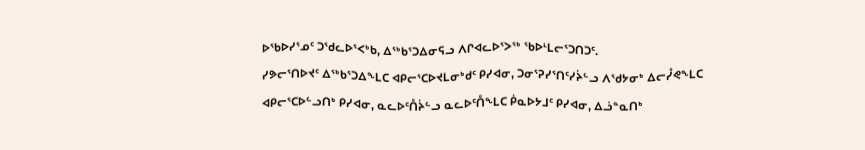ᐅᖃᐅᓯᕐᓄᑦ ᑐᖁᓚᐅᕐᐸᒃᑲ, ᐃᖅᑲᕐᑐᐃᓂᕋᓗ ᐱᒋᐊᓚᐅᕐᐳᖅ ᖃᐅᒻᒪᓕᕐᑐᑎᑐᑦ.
ᓯᕗᓕᕐᑎᐅᔪᑦ ᐃᖅᑲᕐᑐᐃᖕᒪᑕ ᐊᑭᓕᕐᑕᐅᔪᒪᓂᒃᑯᑦ ᑭᓯᐊᓂ, ᑐᓂᕐᕈᓯᕐᑎᑦᓯᔩᓪᓗ ᐱᖁᔭᓂᒃ ᐃᓕᓮᕙᖕᒪᑕ ᐊᑭᓕᕐᑕᐅᓪᓗᑎᒃ ᑭᓯᐊᓂ, ᓇᓚᐅᑦᑍᔩᓪᓗ ᓇᓚᐅᑦᑍᖕᒪᑕ ᑮᓇᐅᔭᒧᑦ ᑭᓯᐊᓂ, ᐃᓘᓐᓇᑎᒃ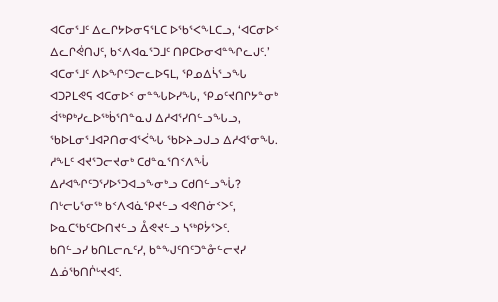ᐊᑕᓂᕐᒧᑦ ᐃᓚᒋᔭᐅᓂᕋᕐᒪᑕ ᐅᖃᕐᐸᖕᒪᑕᓗ, ‘ᐊᑕᓂᐅᑉ ᐃᓚᒋᕚᑎᒍᑦ, ᑲᑉᐱᐊᓇᕐᑐᒧᑦ ᑎᑭᑕᐅᓂᐊᓐᖏᓚᒍᑦ.’
ᐊᑕᓂᕐᒧᑦ ᐱᐅᖏᑦᑐᓕᓚᐅᕋᒪ, ᕿᓄᐃᓵᕐᓗᖓ ᐊᑐᕈᒪᕙᕋ ᐊᑕᓂᐅᑉ ᓂᓐᖓᐅᓯᖓ, ᕿᓄᑦᔪᑎᒋᔭᓐᓂᒃ ᐋᖅᑭᒃᓯᓚᐅᖅᑳᕐᑎᓐᓇᒍ ᐃᓱᐊᕐᓯᑎᓪᓗᖓᓗ, ᖃᐅᒪᓂᕐᒧᐊᕈᑎᓂᐊᕐᐹᖓ ᖃᐅᔨᓗᒍᓗ ᐃᓱᐊᕐᓂᖓ.
ᓱᖕᒪᑦ ᐊᔪᕐᑐᓕᔪᓂᒃ ᑕᑯᓐᓇᕐᑎᑉᐱᖔ ᐃᓱᐊᖏᑦᑐᕐᓯᐅᕐᑐᐊᓗᖕᓂᒃᓗ ᑕᑯᑎᓪᓗᖔ? ᑎᒡᓕᒐᕐᓂᖅ ᑲᑉᐱᐊᓈᕿᔪᓪᓗ ᐊᕙᑎᓃᑉᐳᑦ, ᐅᓇᑕᖃᑦᑕᐅᑎᔪᓪᓗ ᐂᕙᔪᓪᓗ ᓴᖅᑭᔮᕐᐳᑦ.
ᑲᑎᓪᓗᓯ ᑲᑎᒪᓕᕆᑦᓯ, ᑲᓐᖑᑦᑎᑦᑐᓐᓁᓪᓕᔪᓯ ᐃᓅᖃᑎᒌᒡᔪᐊᑦ.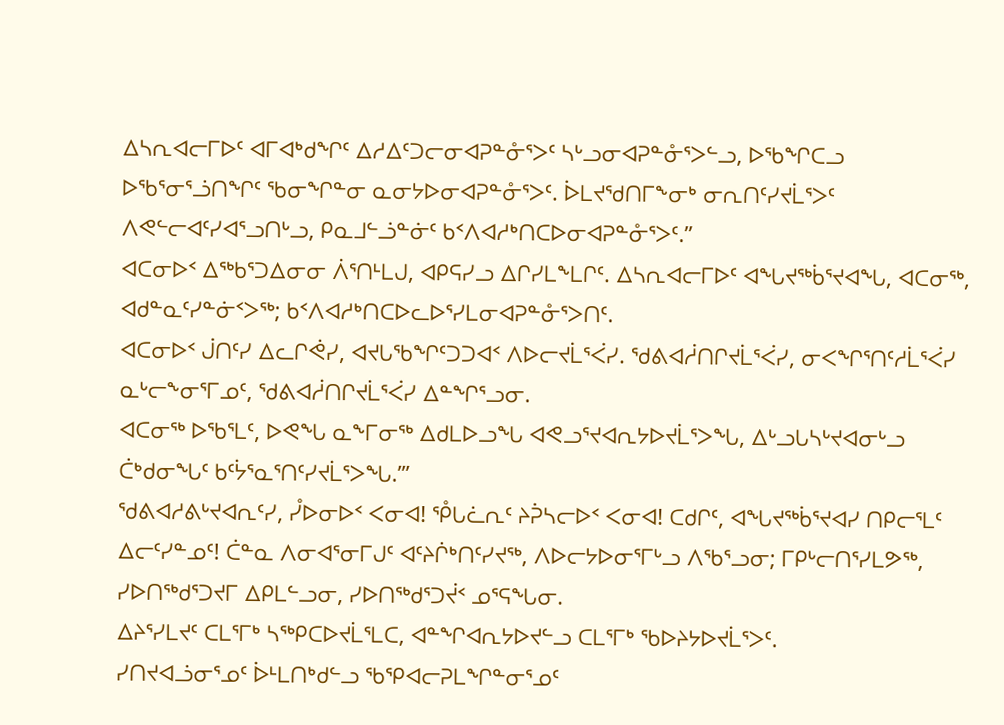ᐃᓴᕆᐊᓕᒥᐅᑦ ᐊᒥᐊᒃᑯᖏᑦ ᐃᓱᐃᑦᑐᓕᓂᐊᕈᓐᓁᕐᐳᑦ ᓴᒡᓗᓂᐊᕈᓐᓁᕐᐳᓪᓗ, ᐅᖃᖏᑕᓗ ᐅᖃᕐᓂᕐᓘᑎᖏᑦ ᖃᓂᖏᓐᓂ ᓇᓂᔭᐅᓂᐊᕈᓐᓁᕐᐳᑦ. ᐆᒪᔪᖁᑎᒥᖕᓂᒃ ᓂᕆᑎᑦᓯᔪᒫᕐᐳᑦ ᐱᕙᓪᓕᐊᑦᓯᐊᕐᓗᑎᒡᓗ, ᑭᓇᒧᓪᓘᓐᓃᑦ ᑲᑉᐱᐊᓱᒃᑎᑕᐅᓂᐊᕈᓐᓁᕐᐳᑦ.”
ᐊᑕᓂᐅᑉ ᐃᖅᑲᕐᑐᐃᓂᓂ ᐲᕐᑎᒻᒪᒍ, ᐊᑭᕋᓯᓗ ᐃᒋᓯᒪᖕᒪᒋᑦ. ᐃᓴᕆᐊᓕᒥᐅᑦ ᐊᖓᔪᖅᑳᕐᔪᐊᖓ, ᐊᑕᓂᖅ, ᐊᑯᓐᓇᑦᓯᓐᓃᑉᐳᖅ; ᑲᑉᐱᐊᓱᒃᑎᑕᐅᓚᐅᕐᓯᒪᓂᐊᕈᓐᓁᕐᐳᑎᑦ.
ᐊᑕᓂᐅᑉ ᒎᑎᑦᓯ ᐃᓚᒋᕚᓯ, ᐊᔪᒐᖃᖏᑦᑐᑐᐊᑉ ᐱᐅᓕᔪᒫᕐᐹᓯ. ᖁᕕᐊᓲᑎᒋᔪᒫᕐᐹᓯ, ᓂᐸᖏᕐᑎᑦᓱᒫᕐᐹᓯ ᓇᒡᓕᖕᓂᕐᒥᓄᑦ, ᖁᕕᐊᓲᑎᒋᔪᒫᕐᐹᓯ ᐃᓐᖏᕐᓗᓂ.
ᐊᑕᓂᖅ ᐅᖃᕐᒪᑦ, ᐅᕙᖓ ᓇᖕᒥᓂᖅ ᐃᑯᒪᐅᓗᖓ ᐊᕙᓗᕐᔪᐊᕆᔭᐅᔪᒫᕐᐳᖓ, ᐃᒡᓗᒐᓴᒡᔪᐊᓂᒡᓗ ᑖᒃᑯᓂᖓᑦ ᑲᑦᔮᕐᓇᕐᑎᑦᓯᔪᒫᕐᐳᖓ.’”
ᖁᕕᐊᓱᕕᒡᔪᐊᕆᑦᓯ, ᓮᐅᓂᐅᑉ ᐸᓂᐊ! ᕾᒐᓛᕆᑦ ᔨᕉᓴᓕᐅᑉ ᐸᓂᐊ! ᑕᑯᒋᑦ, ᐊᖓᔪᖅᑳᕐᔪᐊᓯ ᑎᑭᓕᕐᒪᑦ ᐃᓕᑦᓯᓐᓄᑦ! ᑖᓐᓇ ᐱᓂᐊᕐᓂᒥᒍᑦ ᐊᑦᔨᒌᒃᑎᑦᓯᔪᖅ, ᐱᐅᓕᔭᐅᓂᕐᒥᒡᓗ ᐱᖃᕐᓗᓂ; ᒥᑭᒡᓕᑎᕐᓯᒪᕗᖅ, ᓯᐅᑎᖅᑯᕐᑐᔪᒥ ᐃᑭᒪᓪᓗᓂ, ᓯᐅᑎᖅᑯᕐᑐᔫᑉ ᓄᕐᕋᖓᓂ.
ᐃᔨᕐᓯᒪᔪᑦ ᑕᒪᕐᒥᒃ ᓴᖅᑭᑕᐅᔪᒫᕐᒪᑕ, ᐊᓐᖏᐊᕆᔭᐅᔪᓪᓗ ᑕᒪᕐᒥᒃ ᖃᐅᔨᔭᐅᔪᒫᕐᐳᑦ.
ᓯᑎᔪᐊᓘᓂᕐᓄᑦ ᐆᒻᒪᑎᒃᑯᓪᓗ ᖃᕿᐊᓕᕈᒪᖏᓐᓂᕐᓄᑦ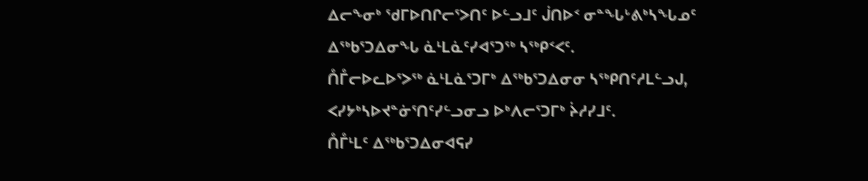ᐃᓕᖕᓂᒃ ᖁᒥᐅᑎᒋᓕᕐᐳᑎᑦ ᐅᓪᓗᒧᑦ ᒎᑎᐅᑉ ᓂᓐᖓᒡᕕᒃᓴᖓᓄᑦ ᐃᖅᑲᕐᑐᐃᓂᖓ ᓈᒻᒪᓈᑦᓯᐊᕐᑐᖅ ᓴᖅᑭᑉᐸᑦ.
ᑍᒤᓕᐅᓚᐅᕐᐳᖅ ᓈᒻᒪᓈᕐᑐᒥᒃ ᐃᖅᑲᕐᑐᐃᓂᓂ ᓴᖅᑭᑎᑦᓱᒪᓪᓗᒍ, ᐸᓯᔭᒃᓴᐅᔪᓐᓃᕐᑎᑦᓯᓪᓗᓂᓗ ᐅᒃᐱᓕᕐᑐᒥᒃ ᔩᓱᓯᒧᑦ.
ᑍᒤᒻᒪᑦ ᐃᖅᑲᕐᑐᐃᓂᐊᕋᓯ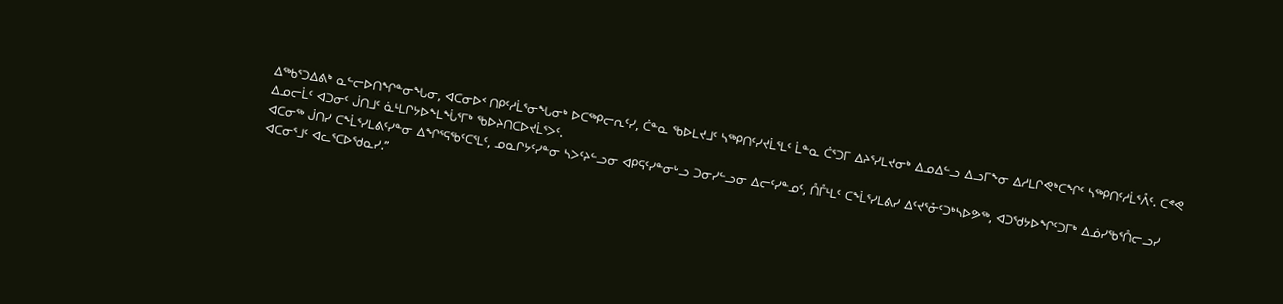ᐃᖅᑲᕐᑐᐃᕕᒃ ᓇᓪᓕᐅᑎᖏᓐᓂᖓᓂ, ᐊᑕᓂᐅᑉ ᑎᑭᑦᓱᒫᕐᓂᖓᓂᒃ ᐅᑕᖅᑭᓕᕆᑦᓯ, ᑖᓐᓇ ᖃᐅᒪᔪᒧᑦ ᓴᖅᑭᑎᑦᓯᔪᒫᕐᒪᑦ ᒫᓐᓇ ᑖᕐᑐᒥ ᐃᔨᕐᓯᒪᔪᓂᒃ ᐃᓄᐃᓪᓗ ᐃᓗᒥᖕᓂ ᐃᓱᒪᒋᕙᒃᑕᖏᑦ ᓴᖅᑭᑎᑦᓱᒫᕐᐰᑦ. ᑕᕝᕙ ᐃᓄᓕᒫᑦ ᐊᑐᓂᑦ ᒎᑎᒧᑦ ᓈᒻᒪᒋᔭᐅᖕᒪᖔᕐᒥᒃ ᖃᐅᔨᑎᑕᐅᔪᒫᕐᐳᑦ.
ᐊᑕᓂᖅ ᒎᑎᓯ ᑕᖕᒫᕐᓯᒪᕕᑦᓯᓐᓂ ᐃᖏᕐᕋᖃᑦᑕᕐᒪᑦ, ᓄᓇᒋᔭᑦᓯᓐᓂ ᓴᐳᑦᔨᓪᓗᓂ ᐊᑭᕋᑦᓯᓐᓂᒡᓗ ᑐᓂᓯᓪᓗᓂ ᐃᓕᑦᓯᓐᓄᑦ, ᑍᒤᒻᒪᑦ ᑕᖕᒫᕐᓯᒪᕕᓯ ᐃᑦᔪᕐᓁᑦᑐᒃᓴᐅᕗᖅ, ᐊᑐᖁᔭᐅᖏᑦᑐᒥᒃ ᐃᓅᓯᖃᕐᑍᓕᓗᓯ ᐊᑕᓂᕐᒧᑦ ᐊᓚᕐᑕᐅᖁᓇᓯ.”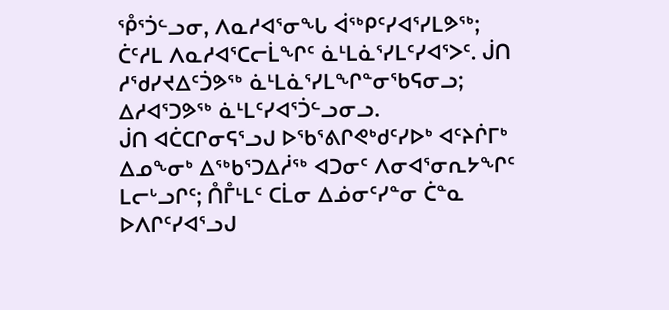ᕾᕐᑑᓪᓗᓂ, ᐱᓇᓱᐊᕐᓂᖓ ᐋᖅᑭᑦᓯᐊᕐᓯᒪᕗᖅ; ᑖᑦᓱᒪ ᐱᓇᓱᐊᕐᑕᓕᒫᖏᑦ ᓈᒻᒪᓈᕐᓯᒪᑦᓯᐊᕐᐳᑦ. ᒎᑎ ᓱᖁᓯᔪᐃᑦᑑᕗᖅ ᓈᒻᒪᓈᕐᓯᒪᖏᓐᓂᖃᕋᓂᓗ; ᐃᓱᐊᕐᑐᕗᖅ ᓈᒻᒪᑦᓯᐊᕐᑑᓪᓗᓂᓗ.
ᒎᑎ ᐊᑖᑕᒋᓂᕋᕐᓗᒍ ᐅᖃᕐᕕᒋᕙᒃᑯᑦᓯᐅᒃ ᐊᑦᔨᒌᒥᒃ ᐃᓄᖕᓂᒃ ᐃᖅᑲᕐᑐᐃᓲᖅ ᐊᑐᓂᑦ ᐱᓂᐊᕐᓂᕆᔭᖏᑦ ᒪᓕᒡᓗᒋᑦ; ᑍᒤᒻᒪᑦ ᑕᒫᓂ ᐃᓅᓂᑦᓯᓐᓂ ᑖᓐᓇ ᐅᐱᒋᑦᓯᐊᕐᓗᒍ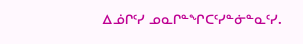ᐃᓅᒋᑦᓯ ᓄᓇᒋᓐᖏᑕᑦᓯᓐᓃᓐᓇᑦᓯ.